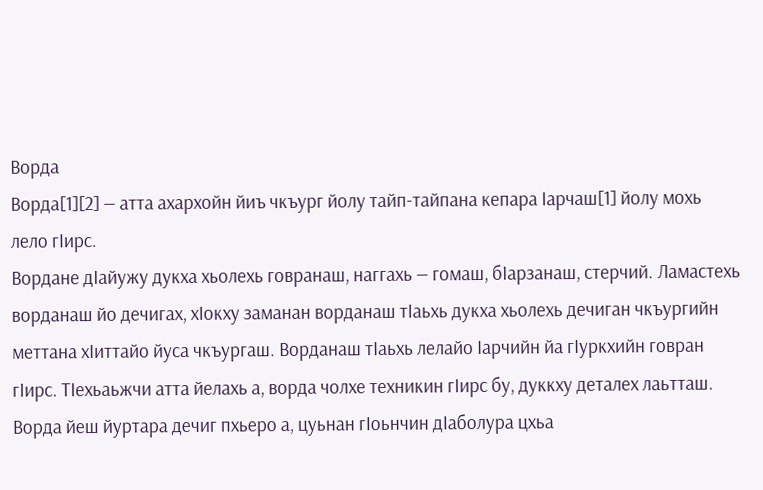Ворда
Ворда[1][2] — атта ахархойн йиъ чкъург йолу тайп-тайпана кепара Ӏарчаш[1] йолу мохь лело гӀирс.
Вордане дӀайужу дукха хьолехь говранаш, наггахь — гомаш, бӀарзанаш, стерчий. Ламастехь ворданаш йо дечигах, хӀокху заманан ворданаш тӀаьхь дукха хьолехь дечиган чкъургийн меттана хӀиттайо йуса чкъургаш. Ворданаш тӀаьхь лелайо Ӏарчийн йа гӀуркхийн говран гӀирс. ТӀехьаьжчи атта йелахь а, ворда чолхе техникин гӀирс бу, дуккху деталех лаьтташ. Ворда йеш йуртара дечиг пхьеро а, цуьнан гӀоьнчин дӀаболура цхьа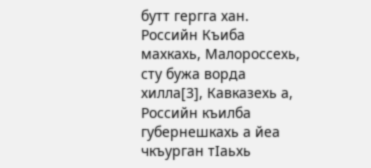бутт гергга хан. Российн Къиба махкахь, Малороссехь, сту бужа ворда хилла[3], Кавказехь а, Российн къилба губернешкахь а йеа чкъурган тӀаьхь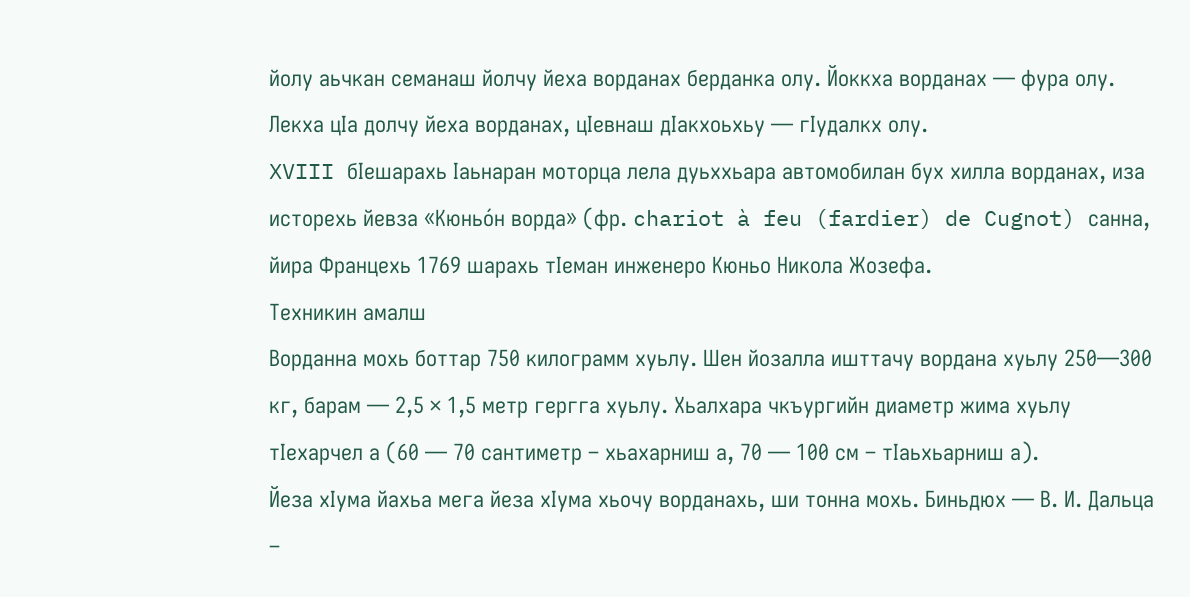йолу аьчкан семанаш йолчу йеха ворданах берданка олу. Йоккха ворданах — фура олу. Лекха цӀа долчу йеха ворданах, цӀевнаш дӀакхоьхьу — гӀудалкх олу.
XVIII бӀешарахь Ӏаьнаран моторца лела дуьххьара автомобилан бух хилла ворданах, иза исторехь йевза «Кюньо́н ворда» (фр. chariot à feu (fardier) de Cugnot) санна, йира Францехь 1769 шарахь тӀеман инженеро Кюньо Никола Жозефа.
Техникин амалш
Ворданна мохь боттар 750 килограмм хуьлу. Шен йозалла ишттачу вордана хуьлу 250—300 кг, барам — 2,5 × 1,5 метр гергга хуьлу. Хьалхара чкъургийн диаметр жима хуьлу тӀехарчел а (60 — 70 сантиметр – хьахарниш а, 70 — 100 см – тӀаьхьарниш а).
Йеза хӀума йахьа мега йеза хӀума хьочу ворданахь, ши тонна мохь. Биньдюх — В. И. Дальца –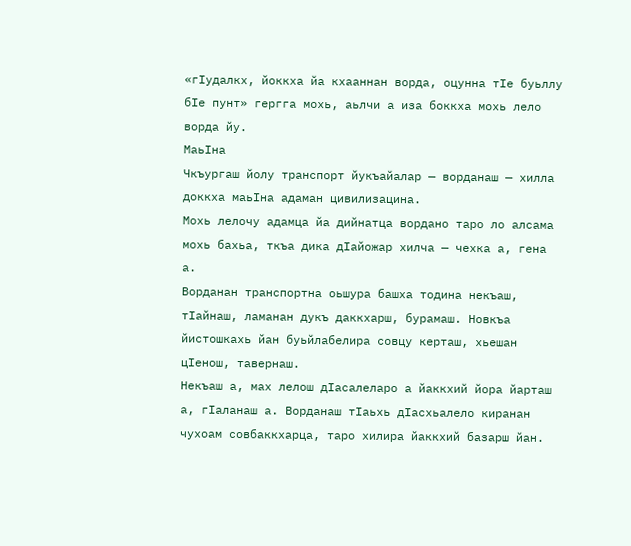«гӀудалкх, йоккха йа кхааннан ворда, оцунна тӀе буьллу бӀе пунт» гергга мохь, аьлчи а иза боккха мохь лело ворда йу.
МаьӀна
Чкъургаш йолу транспорт йукъайалар — ворданаш — хилла доккха маьӀна адаман цивилизацина.
Мохь лелочу адамца йа дийнатца вордано таро ло алсама мохь бахьа, ткъа дика дӀайожар хилча — чехка а, гена а.
Ворданан транспортна оьшура башха тодина некъаш, тӀайнаш, ламанан дукъ даккхарш, бурамаш. Новкъа йистошкахь йан буьйлабелира совцу керташ, хьешан цӀенош, тавернаш.
Некъаш а, мах лелош дӀасалеларо а йаккхий йора йарташ а, гӀаланаш а. Ворданаш тӀаьхь дӀасхьалело киранан чухоам совбаккхарца, таро хилира йаккхий базарш йан.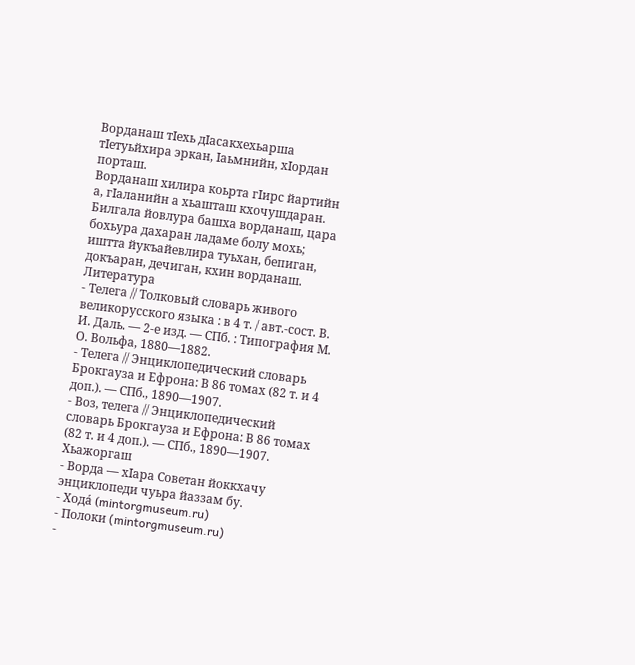Ворданаш тӀехь дӀасакхехьарша тӀетуьйхира эркан, Ӏаьмнийн, хӀордан порташ.
Ворданаш хилира коьрта гӀирс йартийн а, гӀаланийн а хьашташ кхочушдаран. Билгала йовлура башха ворданаш, цара бохьура дахаран ладаме болу мохь; иштта йукъайевлира туьхан, бепиган, докъаран, дечиган, кхин ворданаш.
Литература
- Телега // Толковый словарь живого великорусского языка : в 4 т. / авт.-сост. В. И. Даль. — 2-е изд. — СПб. : Типография М. О. Вольфа, 1880—1882.
- Телега // Энциклопедический словарь Брокгауза и Ефрона: В 86 томах (82 т. и 4 доп.). — СПб., 1890—1907.
- Воз, телега // Энциклопедический словарь Брокгауза и Ефрона: В 86 томах (82 т. и 4 доп.). — СПб., 1890—1907.
Хьажоргаш
- Ворда — хӏара Советан йоккхачу энциклопеди чуьра йаззам бу.
- Ходá (mintorgmuseum.ru)
- Полоки (mintorgmuseum.ru)
-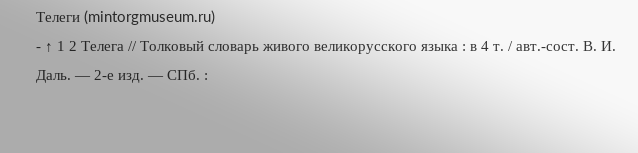Телеги (mintorgmuseum.ru)
- ↑ 1 2 Телега // Толковый словарь живого великорусского языка : в 4 т. / авт.-сост. В. И. Даль. — 2-е изд. — СПб. :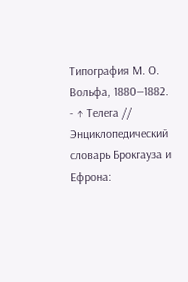Типография М. О. Вольфа, 1880—1882.
- ↑ Телега // Энциклопедический словарь Брокгауза и Ефрона: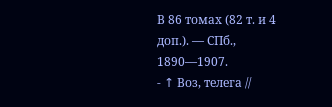В 86 томах (82 т. и 4 доп.). — СПб., 1890—1907.
- ↑ Воз, телега //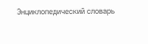Энциклопедический словарь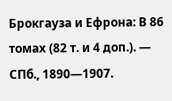Брокгауза и Ефрона: В 86 томах (82 т. и 4 доп.). — СПб., 1890—1907.